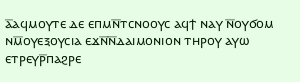ⲁ̅ⲁϥⲙⲟⲩⲧⲉ ⲇⲉ ⲉⲡⲙⲛ̅ⲧⲥⲛⲟⲟⲩⲥ ⲁϥϯ ⲛⲁⲩ ⲛ̅ⲟⲩϭⲟⲙ ⲛⲙ̅ⲟⲩⲉⲝⲟⲩⲥⲓⲁ ⲉϫⲛ̅ⲛ̅ⲇⲁⲓⲙⲟⲛⲓⲟⲛ ⲧⲏⲣⲟⲩ ⲁⲩⲱ ⲉⲧⲣⲉⲩⲣ̅ⲡⲁϩⲣⲉ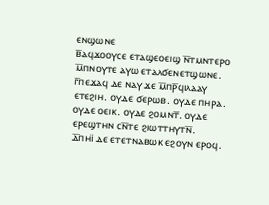ⲉⲛϣⲱⲛⲉ
ⲃ̅ⲁϥϫⲟⲟⲩⲥⲉ ⲉⲧⲁϣⲉⲟⲉⲓϣ ⲛ̅ⲧⲙⲛⲧⲉⲣⲟ ⲙ̅ⲡⲛⲟⲩⲧⲉ ⲁⲩⲱ ⲉⲧⲁⲗϭⲉⲛⲉⲧϣⲱⲛⲉ.
ⲅ̅ⲡⲉϫⲁϥ ⲇⲉ ⲛⲁⲩ ϫⲉ ⲙ̅ⲡⲣ̅ϥⲓⲗⲁⲁⲩ ⲉⲧⲉϩⲓⲏ. ⲟⲩⲇⲉ ϭⲉⲣⲱⲃ. ⲟⲩⲇⲉ ⲡⲏⲣⲁ. ⲟⲩⲇⲉ ⲟⲉⲓⲕ. ⲟⲩⲇⲉ ϩⲟⲙⲛⲧ̅. ⲟⲩⲇⲉ ⲉⲣⲉϣⲧⲏⲛ ⲥⲛ̅ⲧⲉ ϩⲓⲱⲧⲧⲏⲩⲧⲛ̅.
ⲇ̅ⲡⲏⲓ̈ ⲇⲉ ⲉⲧⲉⲧⲛⲁⲃⲱⲕ ⲉϩⲟⲩⲛ ⲉⲣⲟϥ.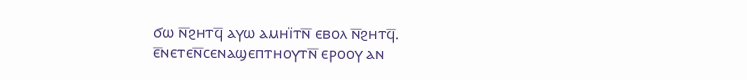ϭⲱ ⲛ̅ϩⲏⲧϥ̅ ⲁⲩⲱ ⲁⲙⲏⲓ̈ⲧⲛ̅ ⲉⲃⲟⲗ ⲛ̅ϩⲏⲧϥ̅.
ⲉ̅ⲛⲉⲧⲉⲛ̅ⲥⲉⲛⲁϣⲉⲡⲧⲏⲟⲩⲧⲛ̅ ⲉⲣⲟⲟⲩ ⲁⲛ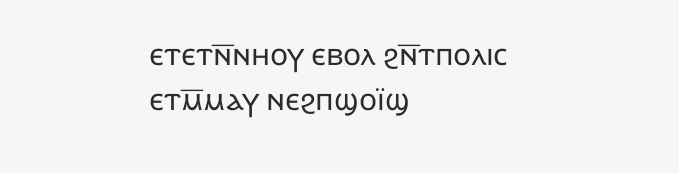ⲉⲧⲉⲧⲛ̅ⲛⲏⲟⲩ ⲉⲃⲟⲗ ϩⲛ̅ⲧⲡⲟⲗⲓⲥ ⲉⲧⲙ̅ⲙⲁⲩ ⲛⲉϩⲡϣⲟⲓ̈ϣ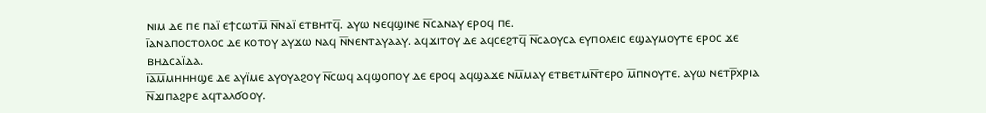ⲛⲓⲙ ⲇⲉ ⲡⲉ ⲡⲁⲓ̈ ⲉϯⲥⲱⲧⲙ̅ ⲛ̅ⲛⲁⲓ̈ ⲉⲧⲃⲏⲧϥ̅. ⲁⲩⲱ ⲛⲉϥϣⲓⲛⲉ ⲛ̅ⲥⲁⲛⲁⲩ ⲉⲣⲟϥ ⲡⲉ.
ⲓ̅ⲁⲛⲁⲡⲟⲥⲧⲟⲗⲟⲥ ⲇⲉ ⲕⲟⲧⲟⲩ ⲁⲩϫⲱ ⲛⲁϥ ⲛ̅ⲛⲉⲛⲧⲁⲩⲁⲁⲩ. ⲁϥϫⲓⲧⲟⲩ ⲇⲉ ⲁϥⲥⲉϩⲧϥ̅ ⲛ̅ⲥⲁⲟⲩⲥⲁ ⲉⲩⲡⲟⲗⲉⲓⲥ ⲉϣⲁⲩⲙⲟⲩⲧⲉ ⲉⲣⲟⲥ ϫⲉ ⲃⲏⲇⲥⲁⲓ̈ⲇⲁ.
ⲓ̅ⲁ̅ⲙ̅ⲙⲏⲏⲏϣⲉ ⲇⲉ ⲁⲩⲓ̈ⲙⲉ ⲁⲩⲟⲩⲁϩⲟⲩ ⲛ̅ⲥⲱϥ ⲁϥϣⲟⲡⲟⲩ ⲇⲉ ⲉⲣⲟϥ ⲁϥϣⲁϫⲉ ⲛⲙ̅ⲙⲁⲩ ⲉⲧⲃⲉⲧⲙⲛ̅ⲧⲉⲣⲟ ⲙ̅ⲡⲛⲟⲩⲧⲉ. ⲁⲩⲱ ⲛⲉⲧⲣ̅ⲭⲣⲓⲁ ⲛ̅ϫⲓⲡⲁϩⲣⲉ ⲁϥⲧⲁⲗϭⲟⲟⲩ.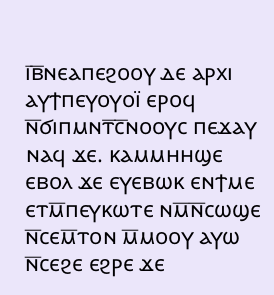ⲓ̅ⲃ̅ⲛⲉⲁⲡⲉϩⲟⲟⲩ ⲇⲉ ⲁⲣⲭⲓ ⲁⲩϯⲡⲉⲩⲟⲩⲟⲓ̈ ⲉⲣⲟϥ ⲛ̅ϭⲓⲡⲙⲛⲧ̅ⲥ̅ⲛⲟⲟⲩⲥ ⲡⲉϫⲁⲩ ⲛⲁϥ ϫⲉ. ⲕⲁⲙⲙⲏⲏϣⲉ ⲉⲃⲟⲗ ϫⲉ ⲉⲩⲉⲃⲱⲕ ⲉⲛϯⲙⲉ ⲉⲧⲙ̅ⲡⲉⲩⲕⲱⲧⲉ ⲛⲙ̅ⲛ̅ⲥⲱϣⲉ ⲛ̅ⲥⲉⲙ̅ⲧⲟⲛ ⲙ̅ⲙⲟⲟⲩ ⲁⲩⲱ ⲛ̅ⲥⲉϩⲉ ⲉϩⲣⲉ ϫⲉ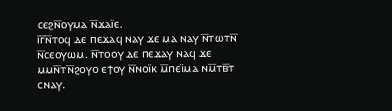ⲥⲉϩⲛ̅ⲟⲩⲙⲁ ⲛ̅ϫⲁⲓ̈ⲉ.
ⲓ̅ⲅ̅ⲛ̅ⲧⲟϥ ⲇⲉ ⲡⲉϫⲁϥ ⲛⲁⲩ ϫⲉ ⲙⲁ ⲛⲁⲩ ⲛ̅ⲧⲱⲧⲛ̅ ⲛ̅ⲥⲉⲟⲩⲱⲙ. ⲛ̅ⲧⲟⲟⲩ ⲇⲉ ⲡⲉϫⲁⲩ ⲛⲁϥ ϫⲉ ⲙⲙⲛ̅ⲧⲛ̅ϩⲟⲩⲟ ⲉϯⲟⲩ ⲛ̅ⲛⲟⲓ̈ⲕ ⲙ̅ⲡⲉⲓ̈ⲙⲁ ⲛⲙ̅ⲧⲃ̅ⲧ ⲥⲛⲁⲩ.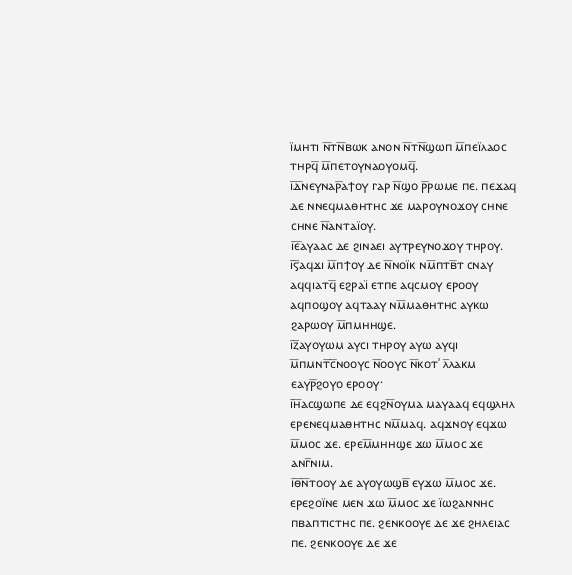ⲓ̈ⲙⲏⲧⲓ ⲛ̅ⲧⲛ̅ⲃⲱⲕ ⲁⲛⲟⲛ ⲛ̅ⲧⲛ̅ϣⲱⲡ ⲙ̅ⲡⲉⲓ̈ⲗⲁⲟⲥ ⲧⲏⲣϥ̅ ⲙ̅ⲡⲉⲧⲟⲩⲛⲁⲟⲩⲟⲙϥ̅.
ⲓ̅ⲇ̅ⲛⲉⲩⲛⲁⲣ̅ⲁϯⲟⲩ ⲅⲁⲣ ⲛ̅ϣⲟ ⲣ̅ⲣⲱⲙⲉ ⲡⲉ. ⲡⲉϫⲁϥ ⲇⲉ ⲛⲛⲉϥⲙⲁⲑⲏⲧⲏⲥ ϫⲉ ⲙⲁⲣⲟⲩⲛⲟϫⲟⲩ ⲥⲏⲛⲉ ⲥⲏⲛⲉ ⲛ̅ⲁⲛⲧⲁⲓ̈ⲟⲩ.
ⲓ̅ⲉ̅ⲁⲩⲁⲁⲥ ⲇⲉ ϩⲓⲛⲁⲉⲓ ⲁⲩⲧⲣⲉⲩⲛⲟϫⲟⲩ ⲧⲏⲣⲟⲩ.
ⲓ̅ⲋ̅ⲁϥϫⲓ ⲙ̅ⲡϯⲟⲩ ⲇⲉ ⲛ̅ⲛⲟⲓ̈ⲕ ⲛⲙ̅ⲡⲧⲃ̅ⲧ ⲥⲛⲁⲩ ⲁϥϥⲓⲁⲧϥ̅ ⲉϩⲣⲁⲓ̈ ⲉⲧⲡⲉ ⲁϥⲥⲙⲟⲩ ⲉⲣⲟⲟⲩ ⲁϥⲡⲟϣⲟⲩ ⲁϥⲧⲁⲁⲩ ⲛⲙ̅ⲙⲁⲑⲏⲧⲏⲥ ⲁⲩⲕⲱ ϩⲁⲣⲱⲟⲩ ⲙ̅ⲡⲙⲏⲏϣⲉ.
ⲓ̅ⲍ̅ⲁⲩⲟⲩⲱⲙ ⲁⲩⲥⲓ ⲧⲏⲣⲟⲩ ⲁⲩⲱ ⲁⲩϥⲓ ⲙ̅ⲡⲙⲛⲧ̅ⲥ̅ⲛⲟⲟⲩⲥ ⲛ̅ⲟⲟⲩⲥ ⲛ̅ⲕⲟⲧʾ ⲗ̅ⲗⲁⲕⲙ ⲉⲁⲩⲣ̅ϩⲟⲩⲟ ⲉⲣⲟⲟⲩ·
ⲓ̅ⲏ̅ⲁⲥϣⲱⲡⲉ ⲇⲉ ⲉϥϩⲛ̅ⲟⲩⲙⲁ ⲙⲁⲩⲁⲁϥ ⲉϥϣⲗⲏⲗ ⲉⲣⲉⲛⲉϥⲙⲁⲑⲏⲧⲏⲥ ⲛⲙ̅ⲙⲁϥ. ⲁϥϫⲛⲟⲩ ⲉϥϫⲱ ⲙ̅ⲙⲟⲥ ϫⲉ. ⲉⲣⲉⲙ̅ⲙⲏⲏϣⲉ ϫⲱ ⲙ̅ⲙⲟⲥ ϫⲉ ⲁⲛⲅ̅ⲛⲓⲙ.
ⲓ̅ⲑ̅ⲛ̅ⲧⲟⲟⲩ ⲇⲉ ⲁⲩⲟⲩⲱϣⲃ̅ ⲉⲩϫⲱ ⲙ̅ⲙⲟⲥ ϫⲉ. ⲉⲣⲉϩⲟⲓ̈ⲛⲉ ⲙⲉⲛ ϫⲱ ⲙ̅ⲙⲟⲥ ϫⲉ ⲓ̈ⲱϩⲁⲛⲛⲏⲥ ⲡⲃⲁⲡⲧⲓⲥⲧⲏⲥ ⲡⲉ. ϩⲉⲛⲕⲟⲟⲩⲉ ⲇⲉ ϫⲉ ϩⲏⲗⲉⲓⲁⲥ ⲡⲉ. ϩⲉⲛⲕⲟⲟⲩⲉ ⲇⲉ ϫⲉ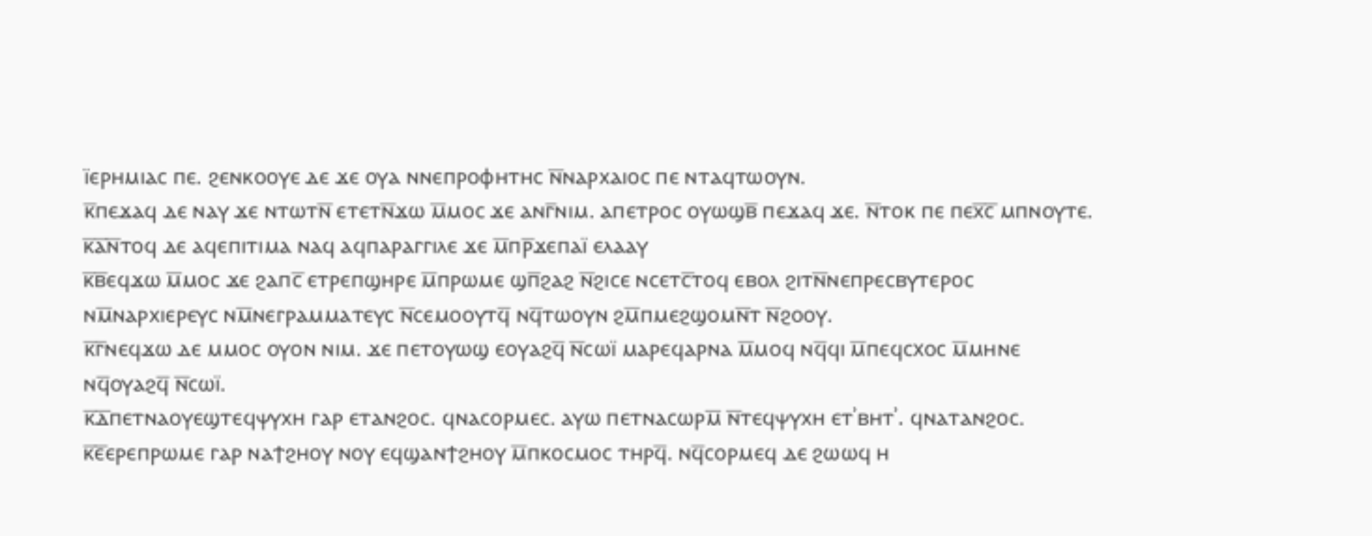ⲓ̈ⲉⲣⲏⲙⲓⲁⲥ ⲡⲉ. ϩⲉⲛⲕⲟⲟⲩⲉ ⲇⲉ ϫⲉ ⲟⲩⲁ ⲛⲛⲉⲡⲣⲟⲫⲏⲧⲏⲥ ⲛ̅ⲛⲁⲣⲭⲁⲓⲟⲥ ⲡⲉ ⲛⲧⲁϥⲧⲱⲟⲩⲛ.
ⲕ̅ⲡⲉϫⲁϥ ⲇⲉ ⲛⲁⲩ ϫⲉ ⲛⲧⲱⲧⲛ̅ ⲉⲧⲉⲧⲛ̅ϫⲱ ⲙ̅ⲙⲟⲥ ϫⲉ ⲁⲛⲅ̅ⲛⲓⲙ. ⲁⲡⲉⲧⲣⲟⲥ ⲟⲩⲱϣⲃ̅ ⲡⲉϫⲁϥ ϫⲉ. ⲛ̅ⲧⲟⲕ ⲡⲉ ⲡⲉⲭ̅ⲥ̅ ⲙⲡⲛⲟⲩⲧⲉ.
ⲕ̅ⲁ̅ⲛ̅ⲧⲟϥ ⲇⲉ ⲁϥⲉⲡⲓⲧⲓⲙⲁ ⲛⲁϥ ⲁϥⲡⲁⲣⲁⲅⲅⲓⲗⲉ ϫⲉ ⲙ̅ⲡⲣ̅ϫⲉⲡⲁⲓ̈ ⲉⲗⲁⲁⲩ
ⲕ̅ⲃ̅ⲉϥϫⲱ ⲙ̅ⲙⲟⲥ ϫⲉ ϩⲁⲡⲥ̅ ⲉⲧⲣⲉⲡϣⲏⲣⲉ ⲙ̅ⲡⲣⲱⲙⲉ ϣⲡ̅ϩⲁϩ ⲛ̅ϩⲓⲥⲉ ⲛⲥⲉⲧⲥ̅ⲧⲟϥ ⲉⲃⲟⲗ ϩⲓⲧⲛ̅ⲛⲉⲡⲣⲉⲥⲃⲩⲧⲉⲣⲟⲥ ⲛⲙ̅ⲛⲁⲣⲭⲓⲉⲣⲉⲩⲥ ⲛⲙ̅ⲛⲉⲅⲣⲁⲙⲙⲁⲧⲉⲩⲥ ⲛ̅ⲥⲉⲙⲟⲟⲩⲧϥ̅ ⲛϥ̅ⲧⲱⲟⲩⲛ ϩⲙ̅ⲡⲙⲉϩϣⲟⲙⲛ̅ⲧ ⲛ̅ϩⲟⲟⲩ.
ⲕ̅ⲅ̅ⲛⲉϥϫⲱ ⲇⲉ ⲙⲙⲟⲥ ⲟⲩⲟⲛ ⲛⲓⲙ. ϫⲉ ⲡⲉⲧⲟⲩⲱϣ ⲉⲟⲩⲁϩϥ̅ ⲛ̅ⲥⲱⲓ̈ ⲙⲁⲣⲉϥⲁⲣⲛⲁ ⲙ̅ⲙⲟϥ ⲛϥ̅ϥⲓ ⲙ̅ⲡⲉϥⲥxⲟⲥ ⲙ̅ⲙⲏⲛⲉ ⲛϥ̅ⲟⲩⲁϩϥ̅ ⲛ̅ⲥⲱⲓ̈.
ⲕ̅ⲇ̅ⲡⲉⲧⲛⲁⲟⲩⲉϣⲧⲉϥⲯⲩⲭⲏ ⲅⲁⲣ ⲉⲧⲁⲛϩⲟⲥ. ϥⲛⲁⲥⲟⲣⲙⲉⲥ. ⲁⲩⲱ ⲡⲉⲧⲛⲁⲥⲱⲣⲙ̅ ⲛ̅ⲧⲉϥⲯⲩⲭⲏ ⲉⲧʾⲃⲏⲧʾ. ϥⲛⲁⲧⲁⲛϩⲟⲥ.
ⲕ̅ⲉ̅ⲉⲣⲉⲡⲣⲱⲙⲉ ⲅⲁⲣ ⲛⲁϯϩⲏⲟⲩ ⲛⲟⲩ ⲉϥϣⲁⲛϯϩⲏⲟⲩ ⲙ̅ⲡⲕⲟⲥⲙⲟⲥ ⲧⲏⲣϥ̅. ⲛϥ̅ⲥⲟⲣⲙⲉϥ ⲇⲉ ϩⲱⲱϥ ⲏ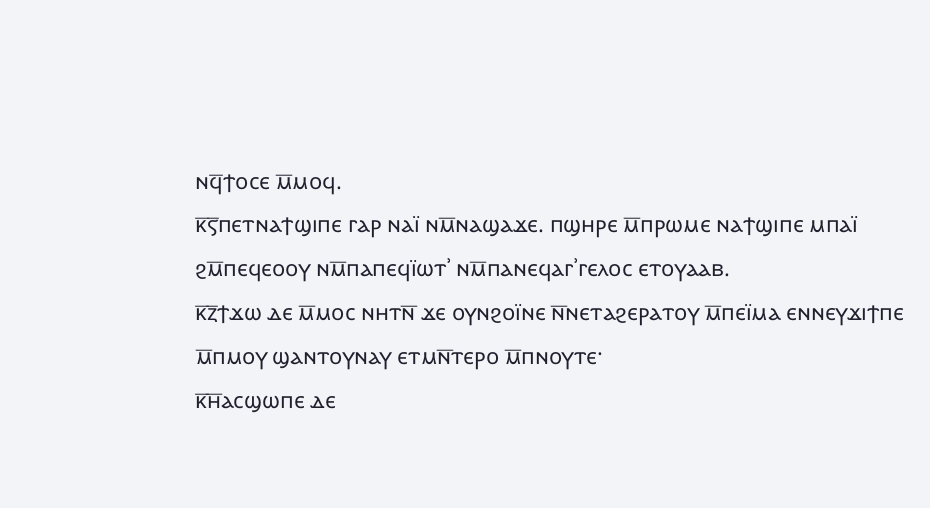ⲛϥ̅ϯⲟⲥⲉ ⲙ̅ⲙⲟϥ.
ⲕ̅ⲋ̅ⲡⲉⲧⲛⲁϯϣⲓⲡⲉ ⲅⲁⲣ ⲛⲁⲓ̈ ⲛⲙ̅ⲛⲁϣⲁϫⲉ. ⲡϣⲏⲣⲉ ⲙ̅ⲡⲣⲱⲙⲉ ⲛⲁϯϣⲓⲡⲉ ⲙⲡⲁⲓ̈ ϩⲙ̅ⲡⲉϥⲉⲟⲟⲩ ⲛⲙ̅ⲡⲁⲡⲉϥⲓ̈ⲱⲧʾ ⲛⲙ̅ⲡⲁⲛⲉϥⲁⲅʾⲅⲉⲗⲟⲥ ⲉⲧⲟⲩⲁⲁⲃ.
ⲕ̅ⲍ̅ϯϫⲱ ⲇⲉ ⲙ̅ⲙⲟⲥ ⲛⲏⲧⲛ̅ ϫⲉ ⲟⲩⲛϩⲟⲓ̈ⲛⲉ ⲛ̅ⲛⲉⲧⲁϩⲉⲣⲁⲧⲟⲩ ⲙ̅ⲡⲉⲓ̈ⲙⲁ ⲉⲛⲛⲉⲩϫⲓϯⲡⲉ ⲙ̅ⲡⲙⲟⲩ ϣⲁⲛⲧⲟⲩⲛⲁⲩ ⲉⲧⲙⲛ̅ⲧⲉⲣⲟ ⲙ̅ⲡⲛⲟⲩⲧⲉ·
ⲕ̅ⲏ̅ⲁⲥϣⲱⲡⲉ ⲇⲉ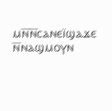ⲙⲛ̅ⲛ̅ⲥⲁⲛⲉⲓ̈ϣⲁϫⲉ ⲛ̅ⲛⲁϣⲙⲟⲩⲛ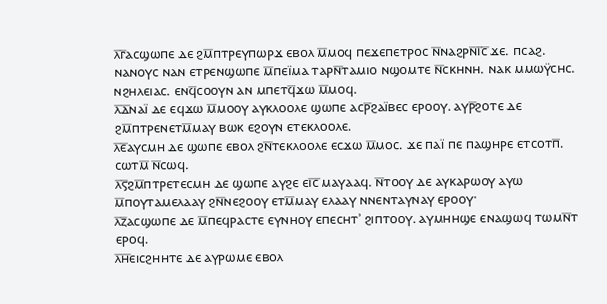ⲗ̅ⲅ̅ⲁⲥϣⲱⲡⲉ ⲇⲉ ϩⲙ̅ⲡⲧⲣⲉⲩⲡⲱⲣϫ ⲉⲃⲟⲗ ⲙ̅ⲙⲟϥ ⲡⲉϫⲉⲡⲉⲧⲣⲟⲥ ⲛ̅ⲛⲁϩⲣⲛ̅ⲓ̅ⲥ̅ ϫⲉ. ⲡⲥⲁϩ. ⲛⲁⲛⲟⲩⲥ ⲛⲁⲛ ⲉⲧⲣⲉⲛϣⲱⲡⲉ ⲙ̅ⲡⲉⲓ̈ⲙⲁ ⲧⲁⲣⲛ̅ⲧⲁⲙⲓⲟ ⲛϣⲟⲙⲧⲉ ⲛ̅ⲥⲕⲏⲛⲏ. ⲛⲁⲕ ⲙⲙⲱⲩ̈ⲥⲏⲥ. ⲛϩⲏⲗⲉⲓⲁⲥ. ⲉⲛϥ̅ⲥⲟⲟⲩⲛ ⲁⲛ ⲙⲡⲉⲧϥ̅ϫⲱ ⲙ̅ⲙⲟϥ.
ⲗ̅ⲇ̅ⲛⲁⲓ̈ ⲇⲉ ⲉϥϫⲱ ⲙ̅ⲙⲟⲟⲩ ⲁⲩⲕⲗⲟⲟⲗⲉ ϣⲱⲡⲉ ⲁⲥⲣ̅ϩⲁⲓ̈ⲃⲉⲥ ⲉⲣⲟⲟⲩ. ⲁⲩⲣ̅ϩⲟⲧⲉ ⲇⲉ ϩⲙ̅ⲡⲧⲣⲉⲛⲉⲧⲙ̅ⲙⲁⲩ ⲃⲱⲕ ⲉϩⲟⲩⲛ ⲉⲧⲉⲕⲗⲟⲟⲗⲉ.
ⲗ̅ⲉ̅ⲁⲩⲥⲙⲏ ⲇⲉ ϣⲱⲡⲉ ⲉⲃⲟⲗ ϩⲛ̅ⲧⲉⲕⲗⲟⲟⲗⲉ ⲉⲥϫⲱ ⲙ̅ⲙⲟⲥ. ϫⲉ ⲡⲁⲓ̈ ⲡⲉ ⲡⲁϣⲏⲣⲉ ⲉⲧⲥⲟⲧⲡ̅. ⲥⲱⲧⲙ̅ ⲛ̅ⲥⲱϥ.
ⲗ̅ⲋ̅ϩⲙ̅ⲡⲧⲣⲉⲧⲉⲥⲙⲏ ⲇⲉ ϣⲱⲡⲉ ⲁⲩϩⲉ ⲉⲓ̅ⲥ̅ ⲙⲁⲩⲁⲁϥ. ⲛ̅ⲧⲟⲟⲩ ⲇⲉ ⲁⲩⲕⲁⲣⲱⲟⲩ ⲁⲩⲱ ⲙ̅ⲡⲟⲩⲧⲁⲙⲉⲗⲁⲁⲩ ϩⲛ̅ⲛⲉϩⲟⲟⲩ ⲉⲧⲙ̅ⲙⲁⲩ ⲉⲗⲁⲁⲩ ⲛⲛⲉⲛⲧⲁⲩⲛⲁⲩ ⲉⲣⲟⲟⲩ·
ⲗ̅ⲍ̅ⲁⲥϣⲱⲡⲉ ⲇⲉ ⲙ̅ⲡⲉϥⲣⲁⲥⲧⲉ ⲉⲩⲛⲏⲟⲩ ⲉⲡⲉⲥⲏⲧʾ ϩⲓⲡⲧⲟⲟⲩ. ⲁⲩⲙⲏⲏϣⲉ ⲉⲛⲁϣⲱϥ ⲧⲱⲙⲛ̅ⲧ ⲉⲣⲟϥ.
ⲗ̅ⲏ̅ⲉⲓⲥϩⲏⲏⲧⲉ ⲇⲉ ⲁⲩⲣⲱⲙⲉ ⲉⲃⲟⲗ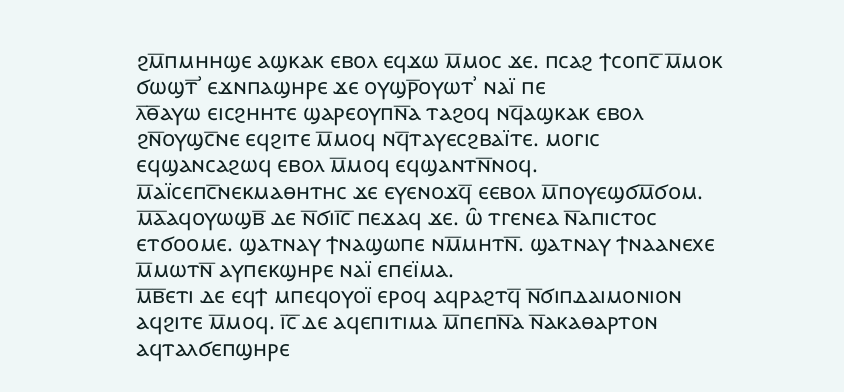ϩⲙ̅ⲡⲙⲏⲏϣⲉ ⲁϣⲕⲁⲕ ⲉⲃⲟⲗ ⲉϥϫⲱ ⲙ̅ⲙⲟⲥ ϫⲉ. ⲡⲥⲁϩ ϯⲥⲟⲡⲥ̅ ⲙ̅ⲙⲟⲕ ϭⲱϣⲧ̅ʾ ⲉϫⲛⲡⲁϣⲏⲣⲉ ϫⲉ ⲟⲩϣⲣ̅ⲟⲩⲱⲧʾ ⲛⲁⲓ̈ ⲡⲉ
ⲗ̅ⲑ̅ⲁⲩⲱ ⲉⲓⲥϩⲏⲏⲧⲉ ϣⲁⲣⲉⲟⲩⲡⲛ̅ⲁ ⲧⲁϩⲟϥ ⲛϥ̅ⲁϣⲕⲁⲕ ⲉⲃⲟⲗ ϩⲛ̅ⲟⲩϣⲥ̅ⲛⲉ ⲉϥϩⲓⲧⲉ ⲙ̅ⲙⲟϥ ⲛϥ̅ⲧⲁⲩⲉⲥϩⲃⲁⲓ̈ⲧⲉ. ⲙⲟⲅⲓⲥ ⲉϥϣⲁⲛⲥⲁϩⲱϥ ⲉⲃⲟⲗ ⲙ̅ⲙⲟϥ ⲉϥϣⲁⲛⲧⲛ̅ⲛⲟϥ.
ⲙ̅ⲁⲓ̈ⲥⲉⲡⲥ̅ⲛⲉⲕⲙⲁⲑⲏⲧⲏⲥ ϫⲉ ⲉⲩⲉⲛⲟϫϥ̅ ⲉⲉⲃⲟⲗ ⲙ̅ⲡⲟⲩⲉϣϭⲙ̅ϭⲟⲙ.
ⲙ̅ⲁ̅ⲁϥⲟⲩⲱϣⲃ̅ ⲇⲉ ⲛ̅ϭⲓⲓ̅ⲥ̅ ⲡⲉϫⲁϥ ϫⲉ. ⲱ̑ ⲧⲅⲉⲛⲉⲁ ⲛ̅ⲁⲡⲓⲥⲧⲟⲥ ⲉⲧϭⲟⲟⲙⲉ. ϣⲁⲧⲛⲁⲩ ϯⲛⲁϣⲱⲡⲉ ⲛⲙ̅ⲙⲏⲧⲛ̅. ϣⲁⲧⲛⲁⲩ ϯⲛⲁⲁⲛⲉⲭⲉ ⲙ̅ⲙⲱⲧⲛ̅ ⲁⲩⲡⲉⲕϣⲏⲣⲉ ⲛⲁⲓ̈ ⲉⲡⲉⲓ̈ⲙⲁ.
ⲙ̅ⲃ̅ⲉⲧⲓ ⲇⲉ ⲉϥϯ ⲙⲡⲉϥⲟⲩⲟⲓ̈ ⲉⲣⲟϥ ⲁϥⲣⲁϩⲧϥ̅ ⲛ̅ϭⲓⲡⲇⲁⲓⲙⲟⲛⲓⲟⲛ ⲁϥϩⲓⲧⲉ ⲙ̅ⲙⲟϥ. ⲓ̅ⲥ̅ ⲇⲉ ⲁϥⲉⲡⲓⲧⲓⲙⲁ ⲙ̅ⲡⲉⲡⲛ̅ⲁ ⲛ̅ⲁⲕⲁⲑⲁⲣⲧⲟⲛ ⲁϥⲧⲁⲗϭⲉⲡϣⲏⲣⲉ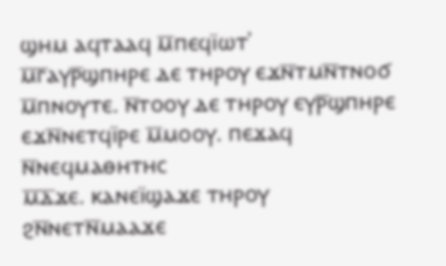ϣⲏⲙ ⲁϥⲧⲁⲁϥ ⲙ̅ⲡⲉϥⲓ̈ⲱⲧʾ
ⲙ̅ⲅ̅ⲁⲩⲣ̅ϣⲡⲏⲣⲉ ⲇⲉ ⲧⲏⲣⲟⲩ ⲉϫⲛ̅ⲧⲙⲛ̅ⲧⲛⲟϭ ⲙ̅ⲡⲛⲟⲩⲧⲉ. ⲛ̅ⲧⲟⲟⲩ ⲇⲉ ⲧⲏⲣⲟⲩ ⲉⲩⲣ̅ϣⲡⲏⲣⲉ ⲉϫⲛ̅ⲛⲉⲧϥⲓ̈ⲣⲉ ⲙ̅ⲙⲟⲟⲩ. ⲡⲉϫⲁϥ ⲛ̅ⲛⲉϥⲙⲁⲑⲏⲧⲏⲥ
ⲙ̅ⲇ̅ϫⲉ. ⲕⲁⲛⲉⲓ̈ϣⲁϫⲉ ⲧⲏⲣⲟⲩ ϩⲛ̅ⲛⲉⲧⲛ̅ⲙⲁⲁϫⲉ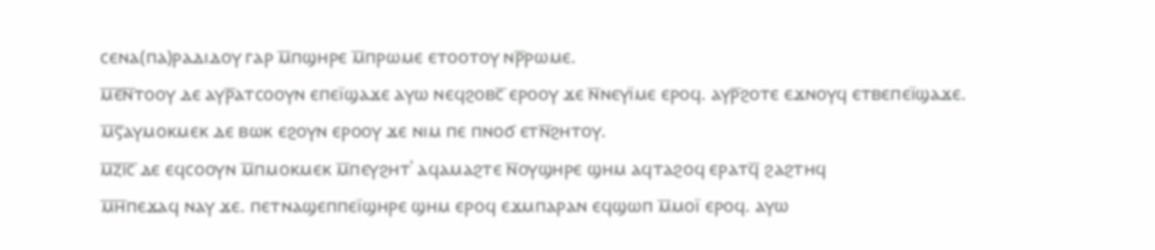ⲥⲉⲛⲁ(ⲡⲁ)ⲣⲁⲇⲓⲇⲟⲩ ⲅⲁⲣ ⲙ̅ⲡϣⲏⲣⲉ ⲙ̅ⲡⲣⲱⲙⲉ ⲉⲧⲟⲟⲧⲟⲩ ⲛⲣ̅ⲣⲱⲙⲉ.
ⲙ̅ⲉ̅ⲛ̅ⲧⲟⲟⲩ ⲇⲉ ⲁⲩⲣ̅ⲁⲧⲥⲟⲟⲩⲛ ⲉⲡⲉⲓ̈ϣⲁϫⲉ ⲁⲩⲱ ⲛⲉϥϩⲟⲃⲥ̅ ⲉⲣⲟⲟⲩ ϫⲉ ⲛ̅ⲛⲉⲩⲓ̈ⲙⲉ ⲉⲣⲟϥ. ⲁⲩⲣ̅ϩⲟⲧⲉ ⲉϫⲛⲟⲩϥ ⲉⲧⲃⲉⲡⲉⲓ̈ϣⲁϫⲉ.
ⲙ̅ⲋ̅ⲁⲩⲙⲟⲕⲙⲉⲕ ⲇⲉ ⲃⲱⲕ ⲉϩⲟⲩⲛ ⲉⲣⲟⲟⲩ ϫⲉ ⲛⲓⲙ ⲡⲉ ⲡⲛⲟϭ ⲉⲧⲛ̅ϩⲏⲧⲟⲩ.
ⲙ̅ⲍ̅ⲓ̅ⲥ̅ ⲇⲉ ⲉϥⲥⲟⲟⲩⲛ ⲙ̅ⲡⲙⲟⲕⲙⲉⲕ ⲙ̅ⲡⲉⲩϩⲏⲧʾ ⲁϥⲁⲙⲁϩⲧⲉ ⲛ̅ⲟⲩϣⲏⲣⲉ ϣⲏⲙ ⲁϥⲧⲁϩⲟϥ ⲉⲣⲁⲧϥ̅ ϩⲁϩⲧⲏϥ
ⲙ̅ⲏ̅ⲡⲉϫⲁϥ ⲛⲁⲩ ϫⲉ. ⲡⲉⲧⲛⲁϣⲉⲡⲡⲉⲓ̈ϣⲏⲣⲉ ϣⲏⲙ ⲉⲣⲟϥ ⲉϫⲙⲡⲁⲣⲁⲛ ⲉϥϣⲱⲡ ⲙ̅ⲙⲟⲓ̈ ⲉⲣⲟϥ. ⲁⲩⲱ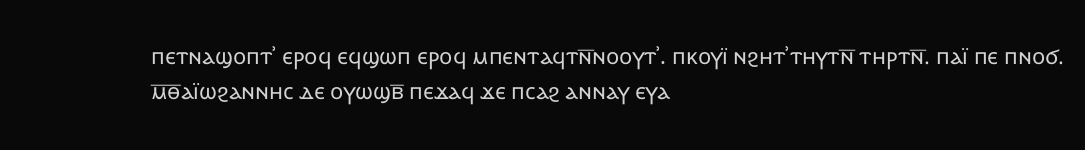ⲡⲉⲧⲛⲁϣⲟⲡⲧʾ ⲉⲣⲟϥ ⲉϥϣⲱⲡ ⲉⲣⲟϥ ⲙⲡⲉⲛⲧⲁϥⲧⲛ̅ⲛⲟⲟⲩⲧʾ. ⲡⲕⲟⲩⲓ̈ ⲛϩⲏⲧʾⲧⲏⲩⲧⲛ̅ ⲧⲏⲣⲧⲛ̅. ⲡⲁⲓ̈ ⲡⲉ ⲡⲛⲟϭ.
ⲙ̅ⲑ̅ⲁⲓ̈ⲱϩⲁⲛⲛⲏⲥ ⲇⲉ ⲟⲩⲱϣⲃ̅ ⲡⲉϫⲁϥ ϫⲉ ⲡⲥⲁϩ ⲁⲛⲛⲁⲩ ⲉⲩⲁ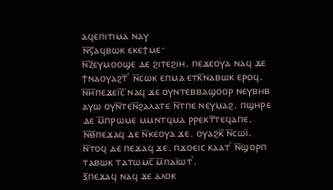ⲁϥⲉⲡⲓⲧⲓⲙⲁ ⲛⲁⲩ
ⲛ̅ⲋ̅ⲁϥⲃⲱⲕ ⲉⲕⲉϯⲙⲉ·
ⲛ̅ⲍ̅ⲉⲩⲙⲟⲟϣⲉ ⲇⲉ ϩⲓⲧⲉϩⲓⲏ. ⲡⲉϫⲉⲟⲩⲁ ⲛⲁϥ ϫⲉ ϯⲛⲁⲟⲩⲁϩⲧ̅ʾ ⲛ̅ⲥⲱⲕ ⲉⲡⲙⲁ ⲉⲧⲕ̅ⲛⲁⲃⲱⲕ ⲉⲣⲟϥ.
ⲛ̅ⲏ̅ⲡⲉϫⲉⲓ̅ⲥ̅ ⲛⲁϥ ϫⲉ ⲟⲩⲛⲧⲉⲃⲃⲁϣⲟⲟⲣ ⲛⲉⲩⲃⲏⲃ ⲁⲩⲱ ⲟⲩⲛ̅ⲧⲉⲛ̅ϩⲁⲗⲁⲧⲉ ⲛ̅ⲧⲡⲉ ⲛⲉⲩⲙⲁϩ. ⲡϣⲏⲣⲉ ⲇⲉ ⲙ̅ⲡⲣⲱⲙⲉ ⲙⲙⲛⲧϥⲙⲁ ⲣⲣⲉⲕⲧ̅ⲧⲉϥⲁⲡⲉ.
ⲛ̅ⲑ̅ⲡⲉϫⲁϥ ⲇⲉ ⲛ̅ⲕⲉⲟⲩⲁ ϫⲉ. ⲟⲩⲁϩⲕ̅ ⲛ̅ⲥⲱⲓ̈. ⲛ̅ⲧⲟϥ ⲇⲉ ⲡⲉϫⲁϥ ϫⲉ. ⲡϫⲟⲉⲓⲥ ⲕⲁⲁⲧʾ ⲛ̅ϣⲟⲣⲡ ⲧⲁⲃⲱⲕ ⲧⲁⲧⲱⲙⲥ̅ ⲙ̅ⲡⲁⲓ̈ⲱⲧʾ.
ⲝ̅ⲡⲉϫⲁϥ ⲛⲁϥ ϫⲉ ⲁⲗⲟⲕ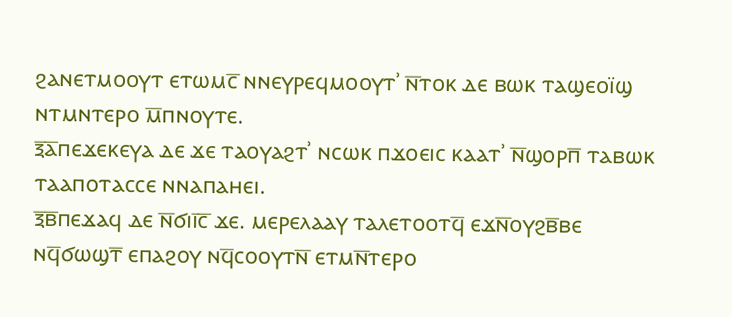ϩⲁⲛⲉⲧⲙⲟⲟⲩⲧ ⲉⲧⲱⲙⲥ̅ ⲛⲛⲉⲩⲣⲉϥⲙⲟⲟⲩⲧʾ ⲛ̅ⲧⲟⲕ ⲇⲉ ⲃⲱⲕ ⲧⲁϣⲉⲟⲓ̈ϣ ⲛⲧⲙⲛⲧⲉⲣⲟ ⲙ̅ⲡⲛⲟⲩⲧⲉ.
ⲝ̅ⲁ̅ⲡⲉϫⲉⲕⲉⲩⲁ ⲇⲉ ϫⲉ ⲧⲁⲟⲩⲁϩⲧʾ ⲛⲥⲱⲕ ⲡϫⲟⲉⲓⲥ ⲕⲁⲁⲧʾ ⲛ̅ϣⲟⲣⲡ̅ ⲧⲁⲃⲱⲕ ⲧⲁⲁⲡⲟⲧⲁⲥⲥⲉ ⲛⲛⲁⲡⲁⲏⲉⲓ.
ⲝ̅ⲃ̅ⲡⲉϫⲁϥ ⲇⲉ ⲛ̅ϭⲓⲓ̅ⲥ̅ ϫⲉ. ⲙⲉⲣⲉⲗⲁⲁⲩ ⲧⲁⲗⲉⲧⲟⲟⲧϥ̅ ⲉϫⲛ̅ⲟⲩϩⲃ̅ⲃⲉ ⲛϥ̅ϭⲱϣⲧ̅ ⲉⲡⲁϩⲟⲩ ⲛϥ̅ⲥⲟⲟⲩⲧⲛ̅ ⲉⲧⲙⲛ̅ⲧⲉⲣⲟ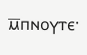ⲙ̅ⲡⲛⲟⲩⲧⲉ·